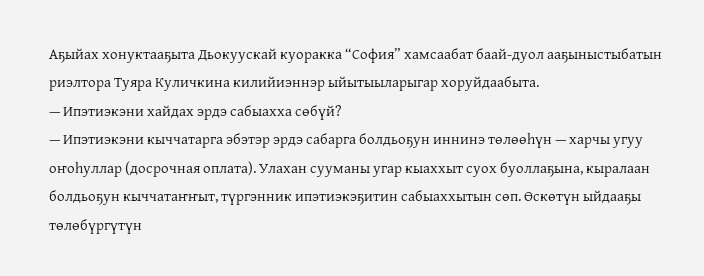Аҕыйах хонуктааҕыта Дьокуускай куоракка “София” хамсаабат баай-дуол ааҕыныстыбатын риэлтора Туяра Куличкина килийиэннэр ыйытыыларыгар хоруйдаабыта.
— Ипэтиэкэни хайдах эрдэ сабыахха сөбүй?
— Ипэтиэкэни кыччатарга эбэтэр эрдэ сабарга болдьоҕун иннинэ төлөөһүн — харчы угуу оҥоһуллар (досрочная оплата). Улахан сууманы угар кыаххыт суох буоллаҕына, кыралаан болдьоҕун кыччатаҥҥыт, түргэнник ипэтиэкэҕитин сабыаххытын сөп. Өскөтүн ыйдааҕы төлөбүргүтүн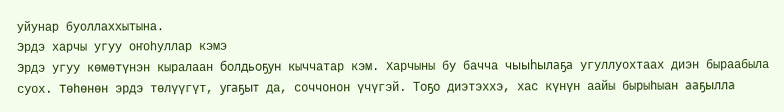уйунар буоллаххытына.
Эрдэ харчы угуу оҥоһуллар кэмэ
Эрдэ угуу көмөтүнэн кыралаан болдьоҕун кыччатар кэм. Харчыны бу бачча чыыһылаҕа угуллуохтаах диэн быраабыла суох. Төһөнөн эрдэ төлүүгүт, угаҕыт да, соччонон үчүгэй. Тоҕо диэтэххэ, хас күнүн аайы бырыһыан ааҕылла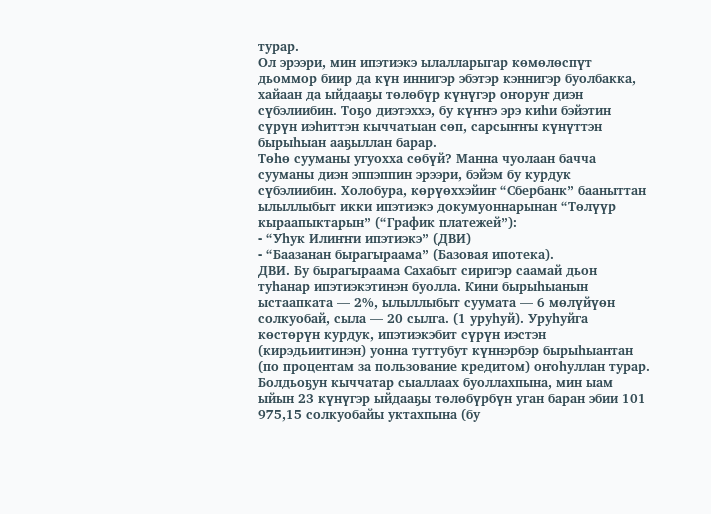турар.
Ол эрээри, мин ипэтиэкэ ылалларыгар көмөлөспүт дьоммор биир да күн иннигэр эбэтэр кэннигэр буолбакка, хайаан да ыйдааҕы төлөбүр күнүгэр оҥоруҥ диэн сүбэлиибин. Тоҕо диэтэххэ, бу күҥҥэ эрэ киһи бэйэтин сүрүн иэһиттэн кыччатыан сөп, сарсыҥҥы күнүттэн бырыһыан ааҕыллан барар.
Төһө сууманы угуохха сөбүй? Манна чуолаан бачча сууманы диэн эппэппин эрээри, бэйэм бу курдук сүбэлиибин. Холобура, көрүөххэйиҥ “Сбербанк” бааныттан ылыллыбыт икки ипэтиэкэ докумуоннарынан “Төлүүр кыраапыктарын” (“График платежей”):
- “Уһук Илиҥҥи ипэтиэкэ” (ДВИ)
- “Баазанан бырагыраама” (Базовая ипотека).
ДВИ. Бу бырагыраама Сахабыт сиригэр саамай дьон туһанар ипэтиэкэтинэн буолла. Кини бырыһыанын ыстаапката — 2%, ылыллыбыт суумата — 6 мөлүйүөн солкуобай, сыла — 20 сылга. (1 уруһуй). Уруһуйга көстөрүн курдук, ипэтиэкэбит сүрүн иэстэн (кирэдьиитинэн) уонна туттубут күннэрбэр бырыһыантан (по процентам за пользование кредитом) оҥоһуллан турар.
Болдьоҕун кыччатар сыаллаах буоллахпына, мин ыам ыйын 23 күнүгэр ыйдааҕы төлөбүрбүн уган баран эбии 101 975,15 солкуобайы уктахпына (бу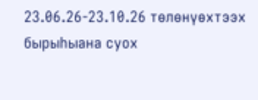23.06.26-23.10.26 төлөнүөхтээх бырыһыана суох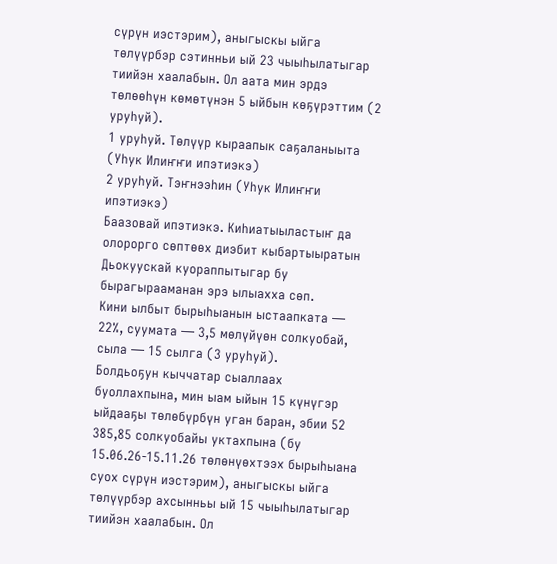сүрүн иэстэрим), аныгыскы ыйга төлүүрбэр сэтинньи ый 23 чыыһылатыгар тиийэн хаалабын. Ол аата мин эрдэ төлөөһүн көмөтүнэн 5 ыйбын көҕүрэттим (2 уруһуй).
1 уруһуй. Төлүүр кыраапык саҕаланыыта (Уһук Илиҥҥи ипэтиэкэ)
2 уруһуй. Тэҥнээһин (Уһук Илиҥҥи ипэтиэкэ)
Баазовай ипэтиэкэ. Киһиатыыластыҥ да олорорго сөптөөх диэбит кыбартыыратын Дьокуускай куораппытыгар бу бырагырааманан эрэ ылыахха сөп.
Кини ылбыт бырыһыанын ыстаапката — 22%, суумата — 3,5 мөлүйүөн солкуобай, сыла — 15 сылга (3 уруһуй).
Болдьоҕун кыччатар сыаллаах буоллахпына, мин ыам ыйын 15 күнүгэр ыйдааҕы төлөбүрбүн уган баран, эбии 52 385,85 солкуобайы уктахпына (бу 15.06.26-15.11.26 төлөнүөхтээх бырыһыана суох сүрүн иэстэрим), аныгыскы ыйга төлүүрбэр ахсынньы ый 15 чыыһылатыгар тиийэн хаалабын. Ол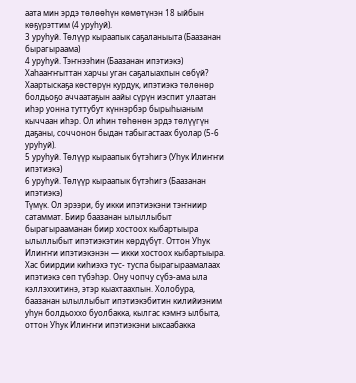аата мин эрдэ төлөөһүн көмөтүнэн 18 ыйбын көҕүрэттим (4 уруһуй).
3 уруһуй. Төлүүр кыраапык саҕаланыыта (Баазанан бырагыраама)
4 уруһуй. Тэҥнээһин (Баазанан ипэтиэкэ)
Хаһааҥҥыттан харчы уган саҕалыахпын сөбүй? Хаартыскаҕа көстөрүн курдук, ипэтиэкэ төлөнөр болдьоҕо аччаатаҕын аайы сүрүн иэспит улаатан иһэр уонна туттубут күннэрбэр бырыһыаным кыччаан иһэр. Ол иһин төһөнөн эрдэ төлүүгүн даҕаны, соччонон быдан табыгастаах буолар (5-6 уруһуй).
5 уруһуй. Төлүүр кыраапык бүтэһигэ (Уһук Илиҥҥи ипэтиэкэ)
6 уруһуй. Төлүүр кыраапык бүтэһигэ (Баазанан ипэтиэкэ)
Түмүк. Ол эрээри, бу икки ипэтиэкэни тэҥниир сатаммат. Биир баазанан ылыллыбыт бырагырааманан биир хостоох кыбартыыра ылыллыбыт ипэтиэкэтин көрдүбүт. Оттон Уһук Илиҥҥи ипэтиэкэнэн — икки хостоох кыбартыыра. Хас биирдии киһиэхэ тус- туспа бырагыраамалаах ипэтиэкэ сөп түбэһэр. Ону чопчу сүбэ-ама ыла кэллэххитинэ, этэр кыахтаахпын. Холобура, баазанан ылыллыбыт ипэтиэкэбитин килийиэним уһун болдьоххо буолбакка, кылгас кэмҥэ ылбыта, оттон Уһук Илиҥҥи ипэтиэкэни ыксаабакка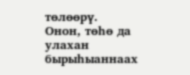төлөөрү.
Онон, төһө да улахан бырыһыаннаах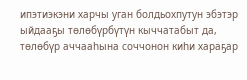ипэтиэкэни харчы уган болдьохпутун эбэтэр ыйдааҕы төлөбүрбүтүн кыччатабыт да, төлөбүр аччааһына соччонон киһи хараҕар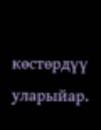көстөрдүү уларыйар.